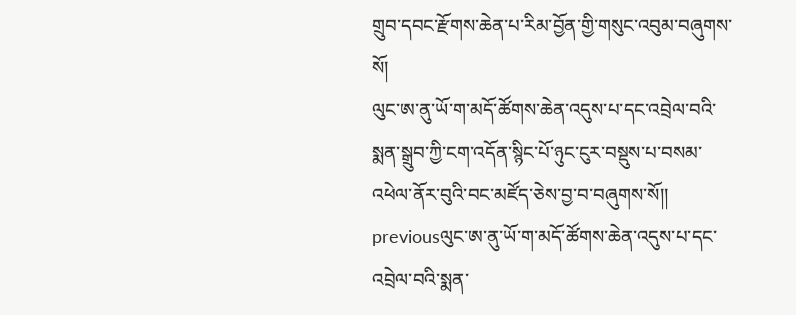གྲུབ་དབང་རྫོགས་ཆེན་པ་རིམ་བྱོན་གྱི་གསུང་འབུམ་བཞུགས་སོ།
ལུང་ཨ་ནུ་ཡོ་ག་མདོ་ཚོགས་ཆེན་འདུས་པ་དང་འབྲེལ་བའི་སྨན་སྒྲུབ་ཀྱི་ངག་འདོན་སྙིང་པོ་ཉུང་ངུར་བསྡུས་པ་བསམ་འཕེལ་ནོར་བུའི་བང་མཛོད་ཅེས་བྱ་བ་བཞུགས་སོ།།
previousལུང་ཨ་ནུ་ཡོ་ག་མདོ་ཚོགས་ཆེན་འདུས་པ་དང་འབྲེལ་བའི་སྨན་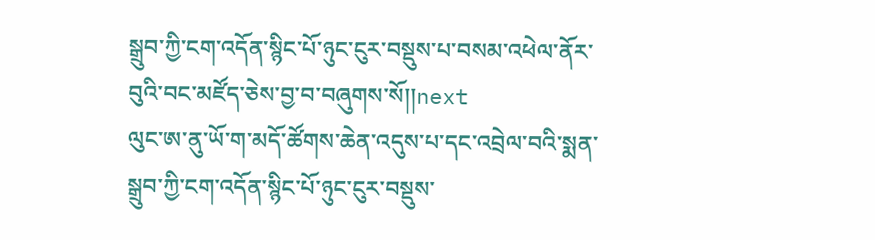སྒྲུབ་ཀྱི་ངག་འདོན་སྙིང་པོ་ཉུང་ངུར་བསྡུས་པ་བསམ་འཕེལ་ནོར་བུའི་བང་མཛོད་ཅེས་བྱ་བ་བཞུགས་སོ།།next
ལུང་ཨ་ནུ་ཡོ་ག་མདོ་ཚོགས་ཆེན་འདུས་པ་དང་འབྲེལ་བའི་སྨན་སྒྲུབ་ཀྱི་ངག་འདོན་སྙིང་པོ་ཉུང་ངུར་བསྡུས་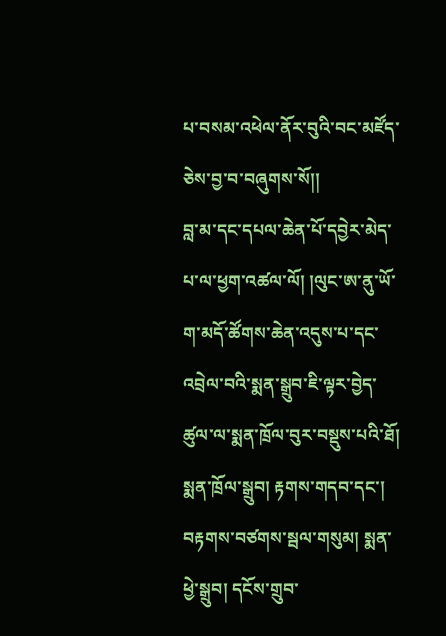པ་བསམ་འཕེལ་ནོར་བུའི་བང་མཛོད་ཅེས་བྱ་བ་བཞུགས་སོ།།
བླ་མ་དང་དཔལ་ཆེན་པོ་དབྱེར་མེད་པ་ལ་ཕྱག་འཚལ་ལོ། །ལུང་ཨ་ནུ་ཡོ་ག་མདོ་ཚོགས་ཆེན་འདུས་པ་དང་འབྲེལ་བའི་སྨན་སྒྲུབ་ཇི་ལྟར་བྱེད་ཚུལ་ལ་སྨན་ཁྲོལ་བུར་བསྡུས་པའི་ཐོ། སྨན་ཁྲོལ་སྒྲུབ། རྟགས་གདབ་དང་། བརྟགས་བཙགས་སྦལ་གསུམ། སྨན་ཕྱེ་སྒྲུབ། དངོས་གྲུབ་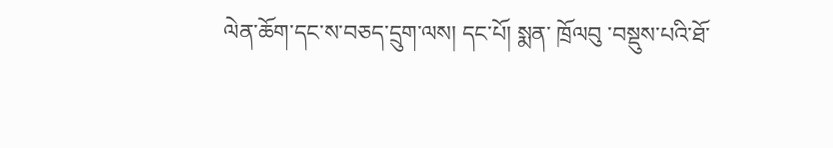ལེན་ཆོག་དང་ས་བཅད་དྲུག་ལས། དང་པོ། སྨན་ ཁྲོལབུ ་བསྡུས་པའི་ཐོ་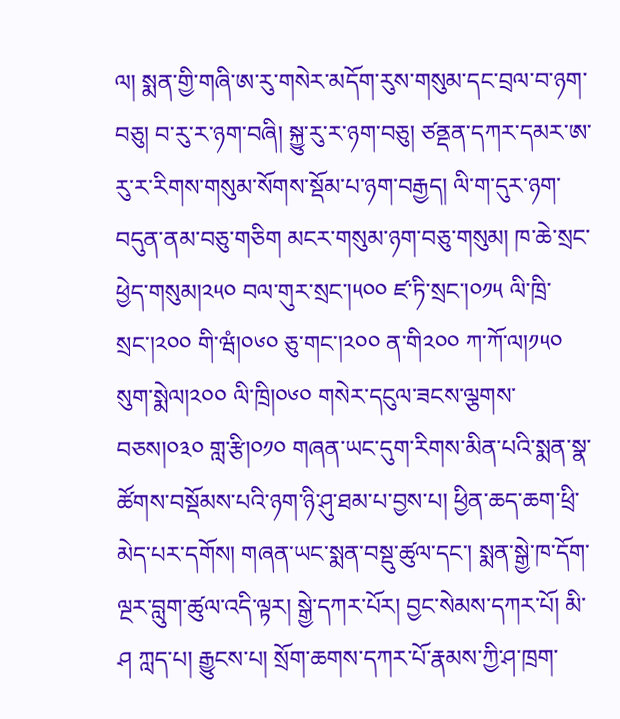ལ། སྨན་གྱི་གཞི་ཨ་རུ་གསེར་མདོག་རུས་གསུམ་དང་བྲལ་བ་ཉག་བཅུ། བ་རུ་ར་ཉག་བཞི། སྐྱུ་རུ་ར་ཉག་བཅུ། ཙནྡན་དཀར་དམར་ཨ་རུ་ར་རིགས་གསུམ་སོགས་སྡོམ་པ་ཉག་བརྒྱད། ལི་ག་དུར་ཉག་བདུན་ནམ་བཅུ་གཅིག མངར་གསུམ་ཉག་བཅུ་གསུམ། ཁ་ཆེ་སྲང་ཕྱེད་གསུམ།༢༥༠ བལ་གུར་སྲང་།༥༠༠ ཛ་ཏི་སྲང་།༠༡༥ ལི་ཁྲི་སྲང་།༢༠༠ གི་ཝཾ།༠༦༠ ཅུ་གང་།༢༠༠ ན་གི༢༠༠ ཀ་ཀོ་ལ།༡༥༠ སུག་སྨེལ།༢༠༠ ལི་ཁྲི།༠༦༠ གསེར་དངུལ་ཟངས་ལྕགས་བཅས།༠༣༠ གླ་རྩི།༠༡༠ གཞན་ཡང་དུག་རིགས་མིན་པའི་སྨན་སྣ་ཚོགས་བསྡོམས་པའི་ཉག་ཉི་ཤུ་ཐམ་པ་བྱས་པ། ཕྱིན་ཆད་ཆག་ཕྲི་མེད་པར་དགོས། གཞན་ཡང་སྨན་བསྡུ་ཚུལ་དང་། སྨན་སྒྱེ་ཁ་དོག་ལྔར་བླུག་ཚུལ་འདི་ལྟར། སྒྱེ་དཀར་པོར། བྱང་སེམས་དཀར་པོ། མི་ཤ ཀླད་པ། རྒྱུངས་པ། སྲོག་ཆགས་དཀར་པོ་རྣམས་ཀྱི་ཤ་ཁྲག་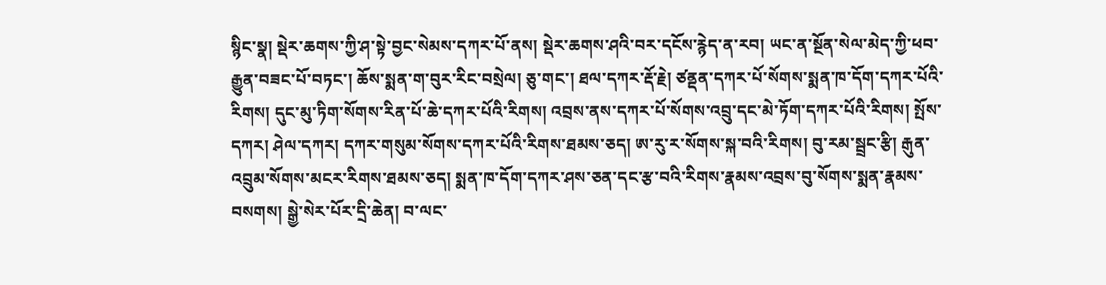སྙིང་སྣ། སྡེར་ཆགས་ཀྱི་ཤ་སྟེ་བྱང་སེམས་དཀར་པོ་ནས། སྡེར་ཆགས་ཤའི་བར་དངོས་རྙེད་ན་རབ། ཡང་ན་སྔོན་སེལ་མེད་ཀྱི་ཕབ་རྒྱུན་བཟང་པོ་བཏང་། ཆོས་སྨན་ག་བུར་རིང་བསྲེལ། ཅུ་གང་། ཐལ་དཀར་རྡོ་རྗེ། ཙནྡན་དཀར་པོ་སོགས་སྨན་ཁ་དོག་དཀར་པོའི་རིགས། དུང་མུ་ཏིག་སོགས་རིན་པོ་ཆེ་དཀར་པོའི་རིགས། འབྲས་ནས་དཀར་པོ་སོགས་འབྲུ་དང་མེ་ཏོག་དཀར་པོའི་རིགས། སྤོས་དཀར། ཤེལ་དཀར། དཀར་གསུམ་སོགས་དཀར་པོའི་རིགས་ཐམས་ཅད། ཨ་རུ་ར་སོགས་སྐ་བའི་རིགས། བུ་རམ་སྦྲང་རྩི། རྒུན་འབྲུམ་སོགས་མངར་རིགས་ཐམས་ཅད། སྨན་ཁ་དོག་དཀར་ཤས་ཅན་དང་རྩ་བའི་རིགས་རྣམས་འབྲས་བུ་སོགས་སྨན་རྣམས་བསགས། སྒྱེ་སེར་པོར་དྲི་ཆེན། བ་ལང་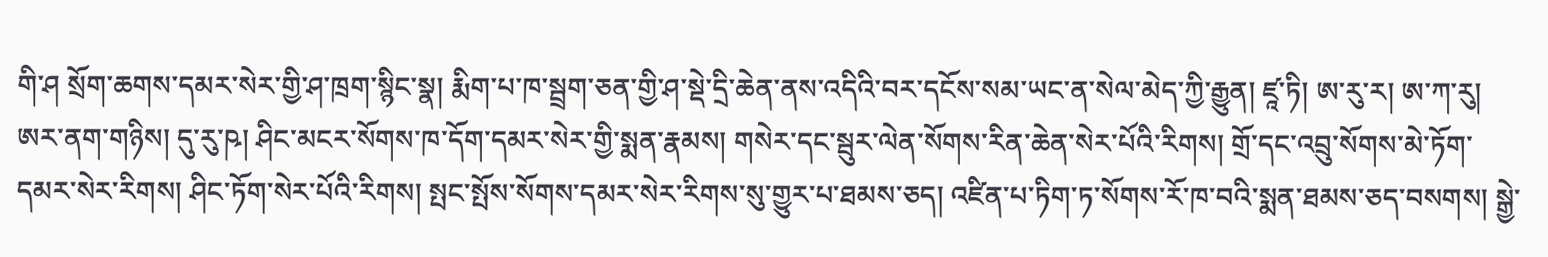གི་ཤ སྲོག་ཆགས་དམར་སེར་གྱི་ཤ་ཁྲག་སྙིང་སྣ། རྨིག་པ་ཁ་སྦྲག་ཅན་གྱི་ཤ་སྡེ་དྲི་ཆེན་ནས་འདིའི་བར་དངོས་སམ་ཡང་ན་སེལ་མེད་ཀྱི་རྒྱུན། ཛཱ་ཏི། ཨ་རུ་ར། ཨ་ཀ་རུ། ཨར་ནག་གཉིས། དུ་རུ་ཥ། ཤིང་མངར་སོགས་ཁ་དོག་དམར་སེར་གྱི་སྨན་རྣམས། གསེར་དང་སྦུར་ལེན་སོགས་རིན་ཆེན་སེར་པོའི་རིགས། གྲོ་དང་འབྲུ་སོགས་མེ་ཏོག་དམར་སེར་རིགས། ཤིང་ཏོག་སེར་པོའི་རིགས། སྤང་སྤོས་སོགས་དམར་སེར་རིགས་སུ་གྱུར་པ་ཐམས་ཅད། འཛིན་པ་ཏིག་ཏ་སོགས་རོ་ཁ་བའི་སྨན་ཐམས་ཅད་བསགས། སྒྱེ་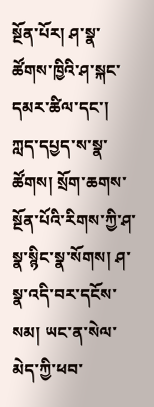སྔོན་པོར། ཤ་སྣ་ཚོགས་ཁྱིའི་ཤ་སྐང་དམར་ཚིལ་དང་། ཀླད་དཔྱད་ས་སྣ་ཚོགས། སྲོག་ཆགས་སྔོན་པོའི་རིགས་ཀྱི་ཤ་སྣ་སྙིང་སྣ་སོགས། ཤ་སྣ་འདི་བར་དངོས་སམ། ཡང་ན་སེལ་མེད་ཀྱི་ཕབ་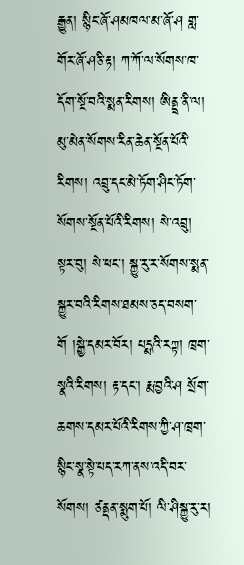རྒྱུན། སྙིང་ཞོ་ཤམཁལ་མ་ཞོ་ཤ གླ་གོར་ཞོ་ཤཅི་རྟ། ཀ་ཀོ་ལ་སོགས་ཁ་དོག་སྔོ་བའི་སྨན་རིགས། ཨིནྡྲ་ནི་ལ། མུ་མེན་སོགས་རིན་ཆེན་སྔོན་པོའི་རིགས། འབྲུ་དང་མེ་ཏོག་ཤིང་ཏོག་སོགས་སྔོན་པོའི་རིགས། སེ་འབྲུ། སྟར་བུ། སེ་ཕང་། སྐྱུ་རུ་ར་སོགས་སྨན་སྐྱུར་བའི་རིགས་ཐམས་ཅད་བསག་གོ །སྒྱེ་དམར་བོར། པདྨའི་རཀྟ། ཁྲག་སྣའི་རིགས། རྟ་དང་། རྨ་བྱའི་ཤ སྲོག་ཆགས་དམར་པོའི་རིགས་ཀྱི་ཤ་ཁྲག་སྙིང་སྣ་སྟེ་པད་རཀ་ནས་འདི་བར་སོགས། ཙནྡན་སྨུག་པོ། ལི་ཤིསྐྱུ་རུ་ར།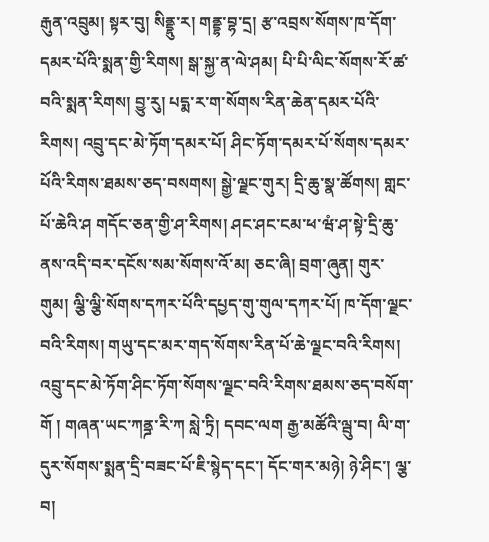རྒུན་འབྲུམ། སྟར་བུ། སིནྡྷུ་ར། གནྡྷ་བྷ་དྲ། རྩ་འབྲས་སོགས་ཁ་དོག་དམར་པོའི་སྨན་གྱི་རིགས། སྒ་སྐྱ་ན་ལེ་ཤམ། པི་པི་ལིང་སོགས་རོ་ཚ་བའི་སྨན་རིགས། བྱུ་རུ། པདྨ་ར་ག་སོགས་རིན་ཆེན་དམར་པོའི་རིགས། འབྲུ་དང་མེ་ཏོག་དམར་པོ། ཤིང་ཏོག་དམར་པོ་སོགས་དམར་པོའི་རིགས་ཐམས་ཅད་བསགས། སྒྱེ་ལྗང་གུར། དྲི་ཆུ་སྣ་ཚོགས། གླང་པོ་ཆེའི་ཤ གདོང་ཅན་གྱི་ཤ་རིགས། ཤང་ཤང་ངམ་ཕ་ཝཾ་ཤ་སྟེ་དྲི་ཆུ་ནས་འདི་བར་དངོས་སམ་སོགས་འོ་མ། ཅང་ཞི། བྲག་ཞུན། གུར་གུམ། ལྕི་ལྕི་སོགས་དཀར་པོའི་དཔྱད་གུ་གུལ་དཀར་པོ། ཁ་དོག་ལྗང་བའི་རིགས། གཡུ་དང་མར་གད་སོགས་རིན་པོ་ཆེ་ལྗང་བའི་རིགས། འབྲུ་དང་མེ་ཏོག་ཤིང་ཏོག་སོགས་ལྗང་བའི་རིགས་ཐམས་ཅད་བསོག་གོ ། གཞན་ཡང་ཀནྜ་རི་ཀ སླེ་ཏྲི། དབང་ལག རྒྱ་མཚོའི་ལྦུ་བ། ལི་ག་དུར་སོགས་སྨན་དྲི་བཟང་པོ་ཇི་སྙེད་དང་། དོང་གར་མཉེ། ཉེ་ཤིང་། ལྕ་བ།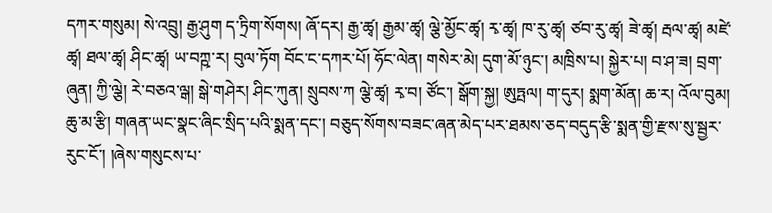དཀར་གསུམ། སེ་འབྲུ། རྒྱ་ཤུག ད་ཏྲིག་སོགས། ཞོ་དར། རྒྱ་ཚྭ། རྒྱམ་ཚྭ། ལྕེ་མྱོང་ཚྭ། རྭ་ཚྭ། ཁ་རུ་ཚྭ། ཙབ་རུ་ཚྭ། ཟེ་ཚྭ། རྦལ་ཚྭ། མཛེ་ཚྭ། ཐལ་ཚྭ། ཤིང་ཚྭ། ཡ་བཀྵ་ར། བུལ་ཏོག བོང་ང་དཀར་པོ། ཧོང་ལེན། གསེར་མེ། དུག་མོ་ཉུང་། མཁྲིས་པ། སྐྱེར་པ། བ་ཤ་ཟ། བྲག་ཞུན། ཀྱི་ལྕེ། རེ་བཅའ་ལྒ། སྒེ་གཤེར། ཤིང་ཀུན། སྲུབས་ཀ ལྕེ་ཚྭ། རྭ་བ། ཙོང་། སྒོག་སྐྱ། ཨུཏྤལ། ག་དུར། སྨག་མོན། ཆ་ར། འོལ་བུམ། ཆུ་མ་རྩི། གཞན་ཡང་སྣང་ཞིང་སྲིད་པའི་སྨན་དང་། བཅུད་སོགས་བཟང་ཞན་མེད་པར་ཐམས་ཅད་བདུད་རྩི་སྨན་གྱི་རྫས་སུ་སྦྱར་རུང་ངོ་། །ཞེས་གསུངས་པ་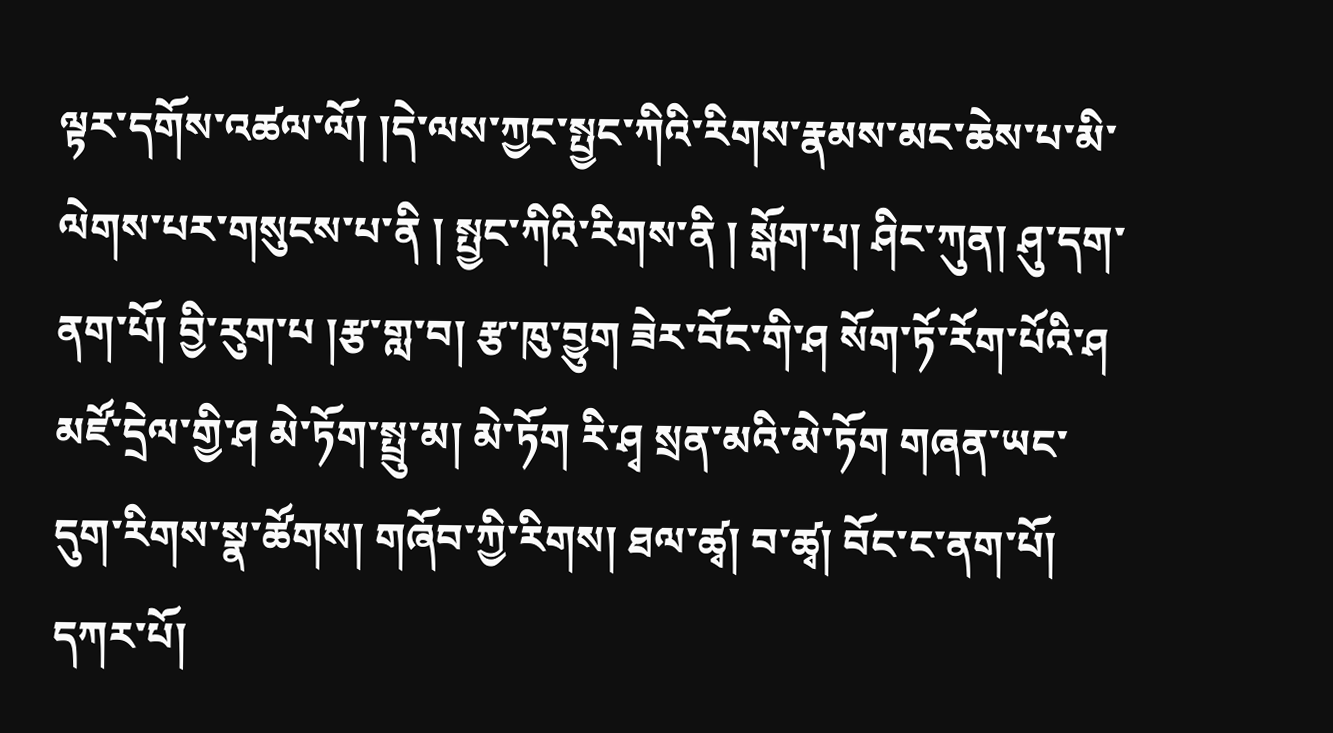ལྟར་དགོས་འཚལ་ལོ། །དེ་ལས་ཀྱང་སྤྱང་ཀིའི་རིགས་རྣམས་མང་ཆེས་པ་མི་ལེགས་པར་གསུངས་པ་ནི ། སྤྱང་ཀིའི་རིགས་ནི ། སྒོག་པ། ཤིང་ཀུན། ཤུ་དག་ནག་པོ། བྱི་རུག་པ །རྩ་གླ་བ། རྩ་ཁུ་བྱུག ཟེར་བོང་གི་ཤ སོག་ཏོ་རོག་པོའི་ཤ མཛོ་དྲེལ་གྱི་ཤ མེ་ཏོག་སྤྲུ་མ། མེ་ཏོག རི་ཤྭ སྲན་མའི་མེ་ཏོག གཞན་ཡང་དུག་རིགས་སྣ་ཚོགས། གཞོབ་ཀྱི་རིགས། ཐལ་ཚྭ། བ་ཚྭ། བོང་ང་ནག་པོ། དཀར་པོ།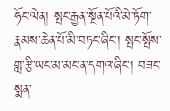ཧོང་ལེན། སྤང་རྒྱན་སྔོན་པོའི་མེ་ཏོག་རྣམས་ཆེན་པོ་མི་བཏང་ཞིང་། སྤང་སྤོས་གླ་རྩི་ཡང་མ་མང་ན་དགའ་ཞིང་། བཟང་སྨན་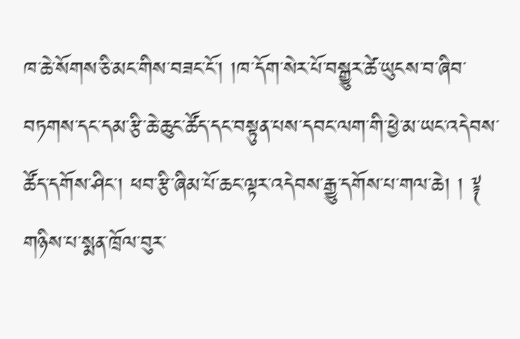ཁ་ཆེ་སོགས་ཅི་མང་གིས་བཟང་ངོ་། །ཁ་དོག་སེར་པོ་བསྒྱུར་ཚེ་ཡུངས་བ་ཞིབ་བཏགས་དང་དམ་རྩི་ཆེ་ཆུང་ཚོད་དང་བསྟུན་པས་དབང་ལག་གི་ཕྱེ་མ་ཡང་འདེབས་ཚོད་དགོས་ཤིང་། ཕབ་རྩི་ཞིམ་པོ་ཆང་ལྟར་འདེབས་རྒྱུ་དགོས་པ་གལ་ཆེ། ། ༈ གཉིས་པ་སྨན་ཁྲོལ་བུར་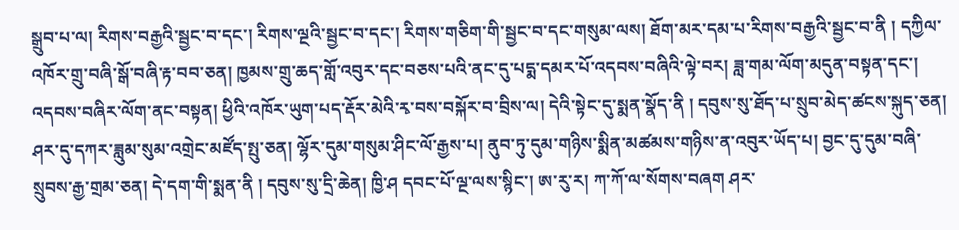སྒྲུབ་པ་ལ། རིགས་བརྒྱའི་སྦྱང་བ་དང་། རིགས་ལྔའི་སྦྱང་བ་དང་། རིགས་གཅིག་གི་སྦྱང་བ་དང་གསུམ་ལས། ཐོག་མར་དམ་པ་རིགས་བརྒྱའི་སྦྱང་བ་ནི ། དཀྱིལ་འཁོར་གྲུ་བཞི་སྒོ་བཞི་རྟ་བབ་ཅན། ཁྱམས་གྲུ་ཆད་གློ་འབུར་དང་བཅས་པའི་ནང་དུ་པདྨ་དམར་པོ་འདབས་བཞིའི་ལྟེ་བར། ཟླ་གམ་ལོག་མདུན་བསྟན་དང་། འདབས་བཞིར་ལོག་ནང་བསྟན། ཕྱིའི་འཁོར་ཡུག་པད་རྡོར་མེའི་རྭ་བས་བསྐོར་བ་བྲིས་ལ། དེའི་སྟེང་དུ་སྨན་སྣོད་ནི ། དབུས་སུ་ཐོད་པ་སྲུབ་མེད་ཚངས་སྐུད་ཅན། ཤར་དུ་དཀར་ཟླུམ་སུམ་འགྲེང་མཛོད་སྤུ་ཅན། ལྷོར་དུམ་གསུམ་ཤིང་ལོ་རྒྱས་པ། ནུབ་ཏུ་དུམ་གཉིས་སྨིན་མཚམས་གཉིས་ན་འབུར་ཡོད་པ། བྱང་དུ་དུམ་བཞི་སྲུབས་རྒྱ་གྲམ་ཅན། དེ་དག་གི་སྨན་ནི ། དབུས་སུ་དྲི་ཆེན། ཁྱི་ཤ དབང་པོ་ལྔ་ལས་སྙིང་། ཨ་རུ་ར། ཀ་ཀོ་ལ་སོགས་བཞག ཤར་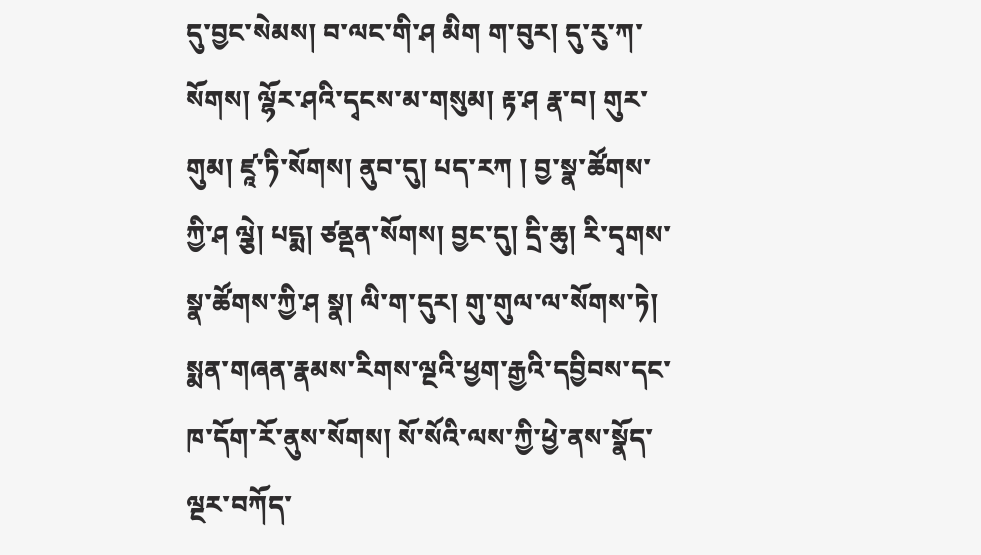དུ་བྱང་སེམས། བ་ལང་གི་ཤ མིག ག་བུར། དུ་རུ་ཀ་སོགས། ལྷོར་ཤའི་དྭངས་མ་གསུམ། རྟ་ཤ རྣ་བ། གུར་གུམ། ཛཱ་ཏི་སོགས། ནུབ་དུ། པད་རཀ ། བྱ་སྣ་ཚོགས་ཀྱི་ཤ ལྕེ། པདྨ། ཙནྡན་སོགས། བྱང་དུ། དྲི་ཆུ། རི་དྭགས་སྣ་ཚོགས་ཀྱི་ཤ སྣ། ལི་ག་དུར། གུ་གུལ་ལ་སོགས་ཏེ། སྨན་གཞན་རྣམས་རིགས་ལྔའི་ཕྱག་རྒྱའི་དབྱིབས་དང་ཁ་དོག་རོ་ནུས་སོགས། སོ་སོའི་ལས་ཀྱི་ཕྱེ་ནས་སྣོད་ལྔར་བཀོད་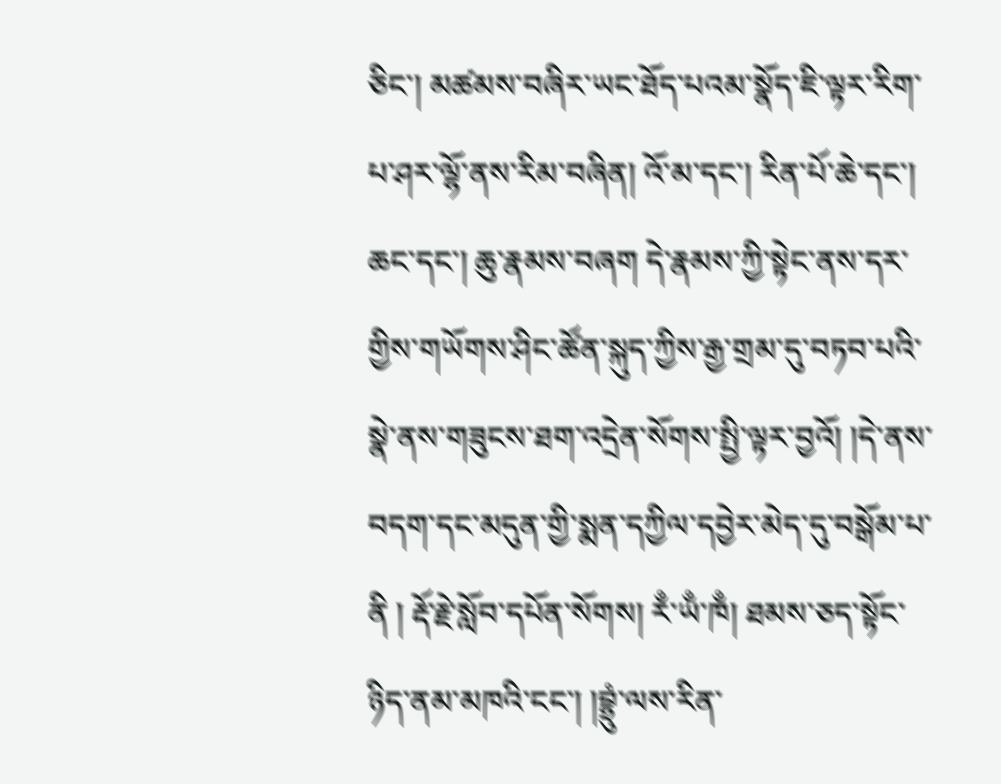ཅིང་། མཚམས་བཞིར་ཡང་ཐོད་པའམ་སྣོད་ཇི་ལྟར་རིག་པ་ཤར་ལྷོ་ནས་རིམ་བཞིན། འོ་མ་དང་། རིན་པོ་ཆེ་དང་། ཆང་དང་། ཆུ་རྣམས་བཞག དེ་རྣམས་ཀྱི་སྟེང་ནས་དར་གྱིས་གཡོགས་ཤིང་ཚོན་སྐུད་ཀྱིས་རྒྱ་གྲམ་དུ་བཏབ་པའི་སྣེ་ནས་གཟུངས་ཐག་འདྲེན་སོགས་སྤྱི་ལྟར་བྱའོ། །དེ་ནས་བདག་དང་མདུན་གྱི་སྨན་དཀྱིལ་དབྱེར་མེད་དུ་བསྒོམ་པ་ནི ། རྡོ་རྗེ་སློབ་དཔོན་སོགས། རྃ་ཡྃ་ཁྃ། ཐམས་ཅད་སྟོང་ཉིད་ནམ་མཁའི་ངང་། །བྷྲུཾ་ལས་རིན་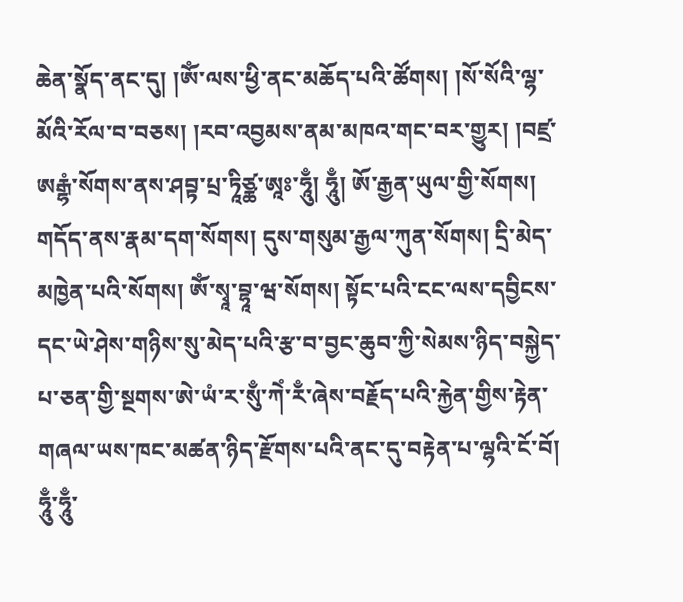ཆེན་སྣོད་ནང་དུ། །ཨོཾ་ལས་ཕྱི་ནང་མཆོད་པའི་ཚོགས། །སོ་སོའི་ལྷ་མོའི་རོལ་བ་བཅས། །རབ་འབྱམས་ནམ་མཁའ་གང་བར་གྱུར། །བཛྲ་ཨརྒྷཾ་སོགས་ནས་ཤབྟ་པྲ་ཏཱིཙྪ་ཨཱཿ་ཧཱུྃ། ཧཱུྃ། ཨོ་རྒྱན་ཡུལ་གྱི་སོགས། གདོད་ནས་རྣམ་དག་སོགས། དུས་གསུམ་རྒྱལ་ཀུན་སོགས། དྲི་མེད་མཁྱེན་པའི་སོགས། ཨོཾ་སྭཱ་བྷཱ་ཝ་སོགས། སྟོང་པའི་ངང་ལས་དབྱིངས་དང་ཡེ་ཤེས་གཉིས་སུ་མེད་པའི་རྩ་བ་བྱང་ཆུབ་ཀྱི་སེམས་ཉིད་བསྐྱེད་པ་ཅན་གྱི་སྔགས་ཨེ་ཡཾ་ར་སུྃ་ཀེཾ་རྃ་ཞེས་བརྗོད་པའི་རྐྱེན་གྱིས་རྟེན་གཞལ་ཡས་ཁང་མཚན་ཉིད་རྫོགས་པའི་ནང་དུ་བརྟེན་པ་ལྷའི་ངོ་བོ། ཧཱུྃ་ཧཱུྃ་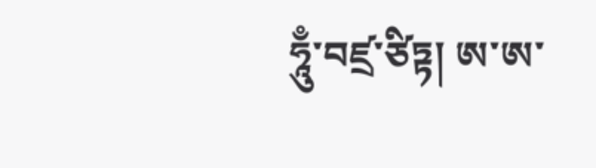ཧཱུྃ་བཛྲ་ཙིཏྟ། ཨ་ཨ་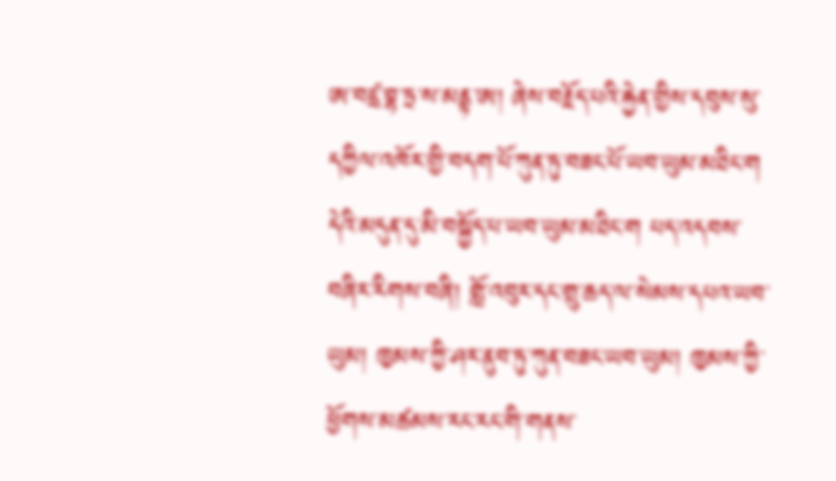ཨ་བཛྲ་བྷ་ཏྲ་ས་མནྟ་ཨ། ཞེས་བརྗོད་པའི་རྐྱེན་གྱིས་དབུས་སུ་དཀྱིལ་འཁོར་གྱི་བདག་པོ་ཀུན་ཏུ་བཟང་པོ་ཡབ་ཡུམ་མཐིང་ག དེའི་མདུན་དུ་མི་བསྐྱོད་པ་ཡབ་ཡུམ་མཐིང་ག པད་འདབས་བཞིར་རིགས་བཞི། གློ་འབུར་དང་གྲུ་ཆད་ལ་སེམས་དཔའ་ཡབ་ཡུམ། ཁྱམས་ཀྱི་ཤར་ནུབ་ཏུ་ཀུན་བཟང་ཡབ་ཡུམ། ཁྱམས་ཀྱི་ཕྱོགས་མཚམས་རང་རང་གི་གནས་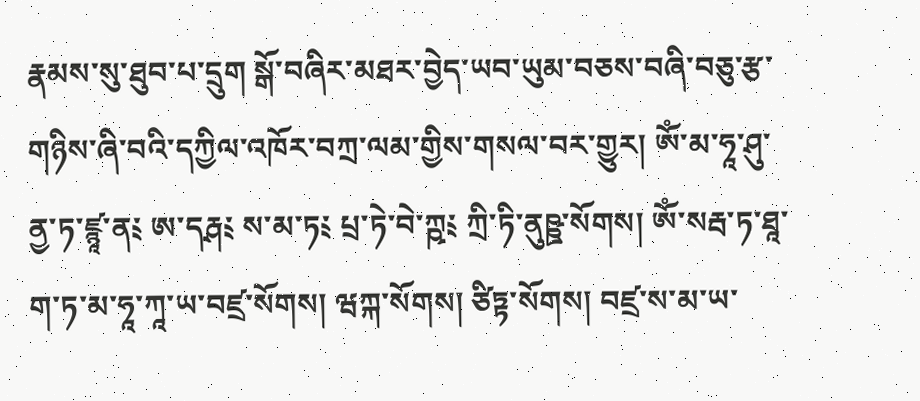རྣམས་སུ་ཐུབ་པ་དྲུག སྒོ་བཞིར་མཐར་བྱེད་ཡབ་ཡུམ་བཅས་བཞི་བཅུ་རྩ་གཉིས་ཞི་བའི་དཀྱིལ་འཁོར་བཀྲ་ལམ་གྱིས་གསལ་བར་གྱུར། ཨོཾ་མ་ཧཱ་ཤུ་ནྱ་ཏ་ཛྙཱ་ན༴ ཨ་དརྴ༴ ས་མ་ཏ༴ པྲ་ཏེ་བེ་ཀྵ༴ ཀྲི་ཏི་ནུཥྛ་སོགས། ཨོཾ་སརྦ་ཏ་ཐཱ་ག་ཏ་མ་ཧཱ་ཀཱ་ཡ་བཛྲ་སོགས། ཝཀྐ་སོགས། ཙིཏྟ་སོགས། བཛྲ་ས་མ་ཡ་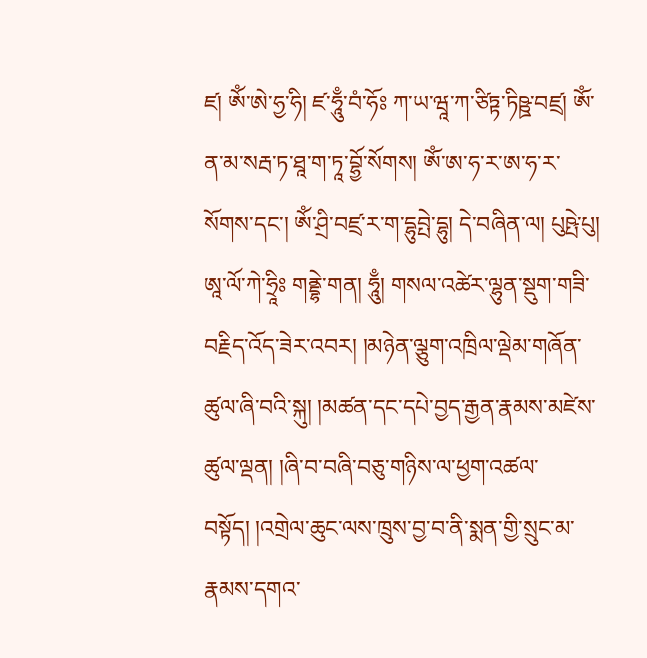ཛ། ཨོཾ་ཨེ་ཧྱ་ཧི། ཛ་ཧཱུྃ་བཾ་ཧོཿ ཀ་ཡ་ཝཱ་ཀ་ཙིཏྟ་ཏིཥྛ་བཛྲ། ཨོཾ་ན་མ་སརྦ་ཏ་ཐཱ་ག་ཏཱ་བྷྱོ་སོགས། ཨོཾ་ཨ་ཧ་ར་ཨ་ཧ་ར་སོགས་དང་། ཨོཾ་ཤྲི་བཛྲ་ར་ག་དྷུབྤེ་དྷུ། དེ་བཞིན་ལ། པུཥྤེ་པུ། ཨཱ་ལོ་ཀེ་ཧྲཱིཿ གནྡྷེ་གན། ཧཱུྃ། གསལ་འཚེར་ལྷུན་སྡུག་གཟི་བརྗིད་འོད་ཟེར་འབར། །མཉེན་ལྕུག་འཁྲིལ་ལྡེམ་གཞོན་ཚུལ་ཞི་བའི་སྐུ། །མཚན་དང་དཔེ་བྱད་རྒྱན་རྣམས་མཛེས་ཚུལ་ལྡན། །ཞི་བ་བཞི་བཅུ་གཉིས་ལ་ཕྱག་འཚལ་བསྟོད། །འགྲེལ་ཆུང་ལས་ཁྲུས་བྱ་བ་ནི་སྨན་གྱི་སྲུང་མ་རྣམས་དགའ་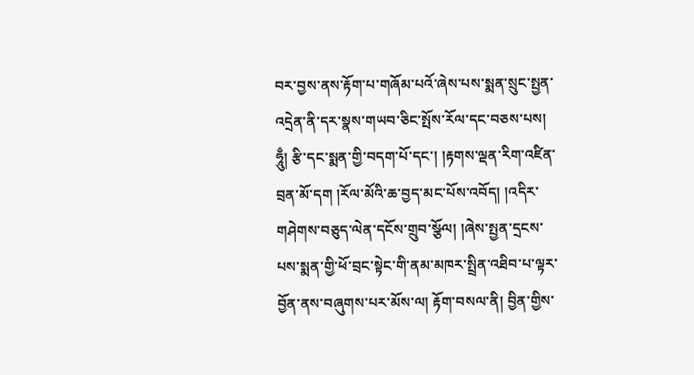བར་བྱས་ནས་རྟོག་པ་གཞོམ་པའོ་ཞེས་པས་སྨན་སྲུང་སྤྱན་འདྲེན་ནི་དར་སྣས་གཡབ་ཅིང་སྤོས་རོལ་དང་བཅས་པས། ཧཱུྃ། རྩི་དང་སྨན་གྱི་བདག་པོ་དང་། །རྟགས་ལྡན་རིག་འཛིན་བྲན་མོ་དག །རོལ་མོའི་ཆ་བྱད་མང་པོས་འབོད། །འདིར་གཤེགས་བཅུད་ལེན་དངོས་གྲུབ་སྩོལ། །ཞེས་སྤྱན་དྲངས་པས་སྨན་གྱི་ཕོ་བྲང་སྟེང་གི་ནམ་མཁར་སྤྲིན་འཐིབ་པ་ལྟར་བྱོན་ནས་བཞུགས་པར་མོས་ལ། རྟོག་བསལ་ནི། བྱིན་གྱིས་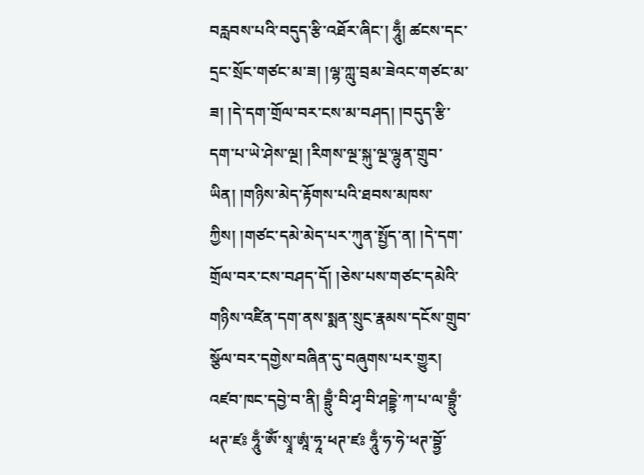བརླབས་པའི་བདུད་རྩི་འཐོར་ཞིང་། ཧཱུྃ། ཚངས་དང་དྲང་སྲོང་གཙང་མ་ཟ། །ལྷ་ཀླུ་བྲམ་ཟེའང་གཙང་མ་ཟ། །དེ་དག་གྲོལ་བར་ངས་མ་བཤད། །བདུད་རྩི་དག་པ་ཡེ་ཤེས་ལྔ། །རིགས་ལྔ་སྐུ་ལྔ་ལྷུན་གྲུབ་ཡིན། །གཉིས་མེད་རྟོགས་པའི་ཐབས་མཁས་ཀྱིས། །གཙང་དམེ་མེད་པར་ཀུན་སྤྱོད་ན། །དེ་དག་གྲོལ་བར་ངས་བཤད་དོ། །ཅེས་པས་གཙང་དམེའི་གཉིས་འཛིན་དག་ནས་སྨན་སྲུང་རྣམས་དངོས་གྲུབ་སྩོལ་བར་དགྱེས་བཞིན་དུ་བཞུགས་པར་གྱུར། འཛབ་ཁང་དབྱེ་བ་ནི། བྷྲུྃ་བི་ཤྭ་བི་ཤདྡྷེ་ཀ་པ་ལ་བྷྲུྃ་ཕཊ་ཛཿ ཧཱུྃ་ཨོཾ་སྭཱ་ཨཱཾ་ཧཱ་ཕཊ་ཛཿ ཧཱུྃ་ཧ་ཧེ་ཕཊ་བྷྱོ་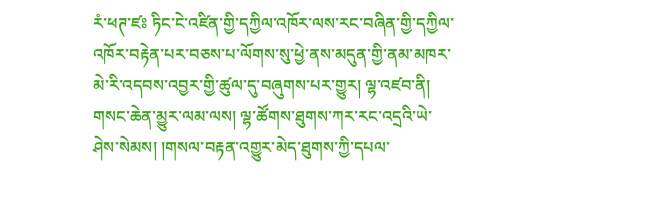རཾ་ཕཊ་ཛཿ ཏིང་ངེ་འཛིན་གྱི་དཀྱིལ་འཁོར་ལས་རང་བཞིན་གྱི་དཀྱིལ་འཁོར་བརྟེན་པར་བཅས་པ་ལོགས་སུ་ཕྱེ་ནས་མདུན་གྱི་ནམ་མཁར་མེ་རི་འདབས་འབྱར་གྱི་ཚུལ་དུ་བཞུགས་པར་གྱུར། ལྷ་འཛབ་ནི། གསང་ཆེན་མྱུར་ལམ་ལས། ལྷ་ཚོགས་ཐུགས་ཀར་རང་འདྲའི་ཡེ་ཤེས་སེམས། །གསལ་བརྟན་འགྱུར་མེད་ཐུགས་ཀྱི་དཔལ་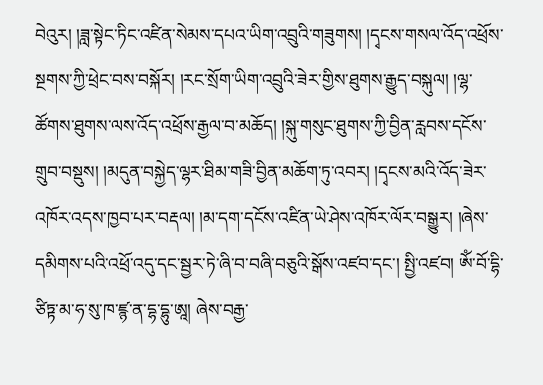བེའུར། །ཟླ་སྟེང་ཏིང་འཛིན་སེམས་དཔའ་ཡིག་འབྲུའི་གཟུགས། །དྭངས་གསལ་འོད་འཕྲོས་སྔགས་ཀྱི་ཕྲེང་བས་བསྐོར། །རང་སྲོག་ཡིག་འབྲུའི་ཟེར་གྱིས་ཐུགས་རྒྱུད་བསྐུལ། །ལྷ་ཚོགས་ཐུགས་ལས་འོད་འཕྲོས་རྒྱལ་བ་མཆོད། །སྐུ་གསུང་ཐུགས་ཀྱི་བྱིན་རླབས་དངོས་གྲུབ་བསྡུས། །མདུན་བསྐྱེད་ལྷར་ཐིམ་གཟི་བྱིན་མཆོག་ཏུ་འབར། །དྭངས་མའི་འོད་ཟེར་འཁོར་འདས་ཁྱབ་པར་བརྡལ། །མ་དག་དངོས་འཛིན་ཡེ་ཤེས་འཁོར་ལོར་བསྒྱུར། །ཞེས་དམིགས་པའི་འཕྲོ་འདུ་དང་སྦྱར་ཏེ་ཞི་བ་བཞི་བཅུའི་སྒོས་འཛབ་དང་། སྤྱི་འཛབ། ཨོཾ་བོ་དྷི་ཙིཏྟ་མ་ཧ་སུ་ཁ་ཛྙ་ན་དྷ་དྷུ་ཨཱ། ཞེས་བརྒྱ་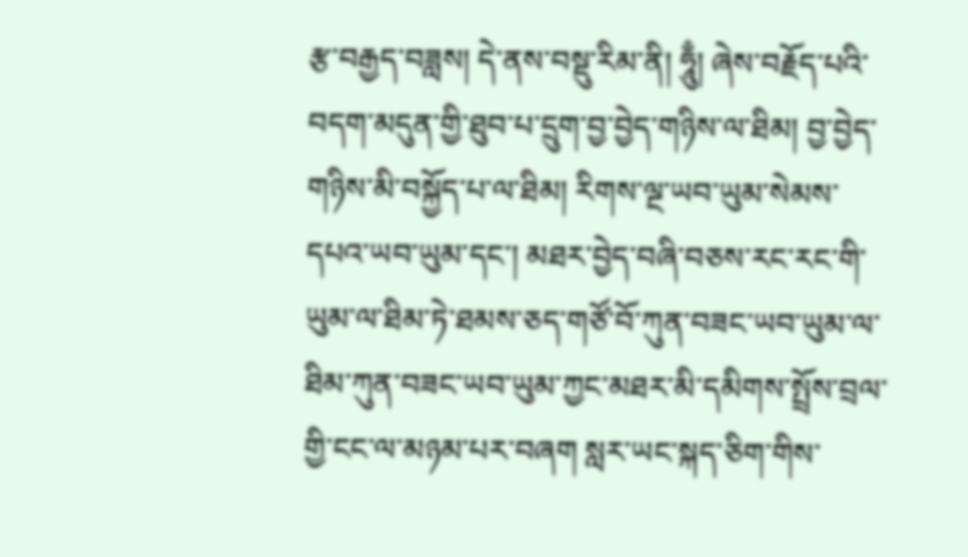རྩ་བརྒྱད་བཟླས། དེ་ནས་བསྡུ་རིམ་ནི། ཧཱུྃ། ཞེས་བརྗོད་པའི་བདག་མདུན་གྱི་ཐུབ་པ་དྲུག་བྱ་བྱེད་གཉིས་ལ་ཐིམ། བྱ་བྱེད་གཉིས་མི་བསྐྱོད་པ་ལ་ཐིམ། རིགས་ལྔ་ཡབ་ཡུམ་སེམས་དཔའ་ཡབ་ཡུམ་དང་། མཐར་བྱེད་བཞི་བཅས་རང་རང་གི་ཡུམ་ལ་ཐིམ་ཏེ་ཐམས་ཅད་གཙོ་བོ་ཀུན་བཟང་ཡབ་ཡུམ་ལ་ཐིམ་ཀུན་བཟང་ཡབ་ཡུམ་ཀྱང་མཐར་མི་དམིགས་སྤྲོས་བྲལ་གྱི་ངང་ལ་མཉམ་པར་བཞག སླར་ཡང་སྐད་ཅིག་གིས་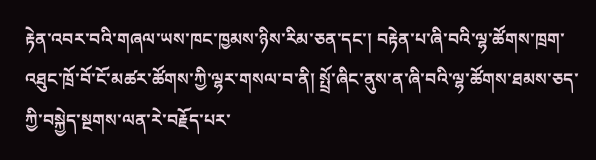རྟེན་འབར་བའི་གཞལ་ཡས་ཁང་ཁྱམས་ཉིས་རིམ་ཅན་དང་། བརྟེན་པ་ཞི་བའི་ལྷ་ཚོགས་ཁྲག་འཐུང་ཁྲོ་བོ་ངོ་མཚར་ཚོགས་ཀྱི་ལྷར་གསལ་བ་ནི། སྤྲོ་ཞིང་ནུས་ན་ཞི་བའི་ལྷ་ཚོགས་ཐམས་ཅད་ཀྱི་བསྐྱེད་སྔགས་ལན་རེ་བརྗོད་པར་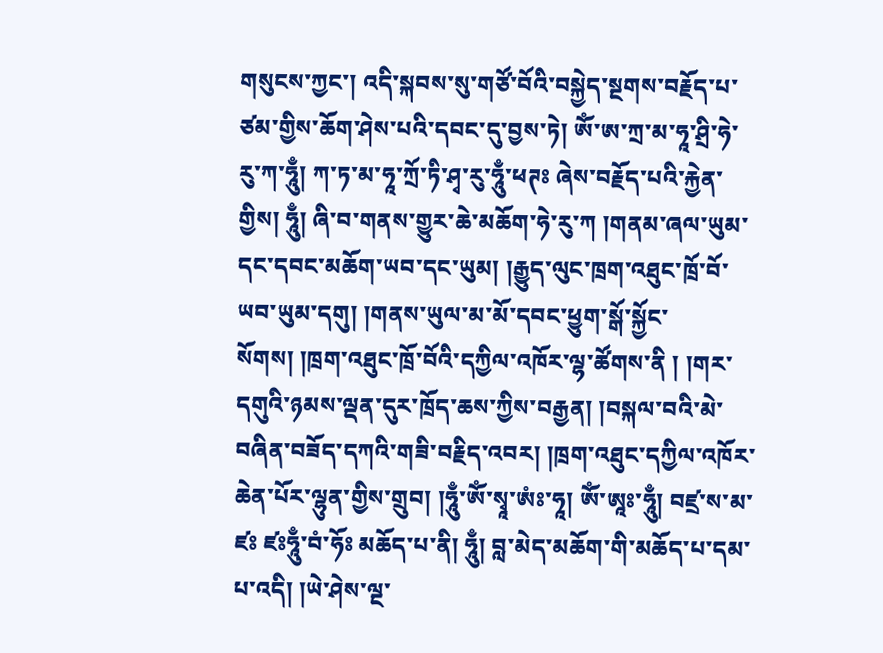གསུངས་ཀྱང་། འདི་སྐབས་སུ་གཙོ་བོའི་བསྐྱེད་སྔགས་བརྗོད་པ་ཙམ་གྱིས་ཆོག་ཤེས་པའི་དབང་དུ་བྱས་ཏེ། ཨོཾ་ཨ་ཀྲ་མ་ཧཱ་ཤྲི་ཧེ་རུ་ཀ་ཧཱུྃ། ཀ་ཏ་མ་ཧཱ་ཀྲོ་ཏི་ཤྭ་རུ་ཧཱུྃ་ཕཊཿ ཞེས་བརྗོད་པའི་རྐྱེན་གྱིས། ཧཱུྃ། ཞི་བ་གནས་གྱུར་ཆེ་མཆོག་ཧེ་རུ་ཀ །གནམ་ཞལ་ཡུམ་དང་དབང་མཆོག་ཡབ་དང་ཡུམ། །རྒྱུད་ལུང་ཁྲག་འཐུང་ཁྲོ་བོ་ཡབ་ཡུམ་དགུ། །གནས་ཡུལ་མ་མོ་དབང་ཕྱུག་སྒོ་སྐྱོང་སོགས། །ཁྲག་འཐུང་ཁྲོ་བོའི་དཀྱིལ་འཁོར་ལྷ་ཚོགས་ནི ། །གར་དགུའི་ཉམས་ལྡན་དུར་ཁྲོད་ཆས་ཀྱིས་བརྒྱན། །བསྐལ་བའི་མེ་བཞིན་བཟོད་དཀའི་གཟི་བརྗིད་འབར། །ཁྲག་འཐུང་དཀྱིལ་འཁོར་ཆེན་པོར་ལྷུན་གྱིས་གྲུབ། །ཧཱུྃ་ཨོཾ་སྭཱ་ཨཾཿ་ཧཱ། ཨོཾ་ཨཱཿ་ཧཱུྃ། བཛྲ་ས་མ་ཛཿ ཛཿཧཱུྃ་བཾ་ཧོཿ མཆོད་པ་ནི། ཧཱུྃ། བླ་མེད་མཆོག་གི་མཆོད་པ་དམ་པ་འདི། །ཡེ་ཤེས་ལྔ་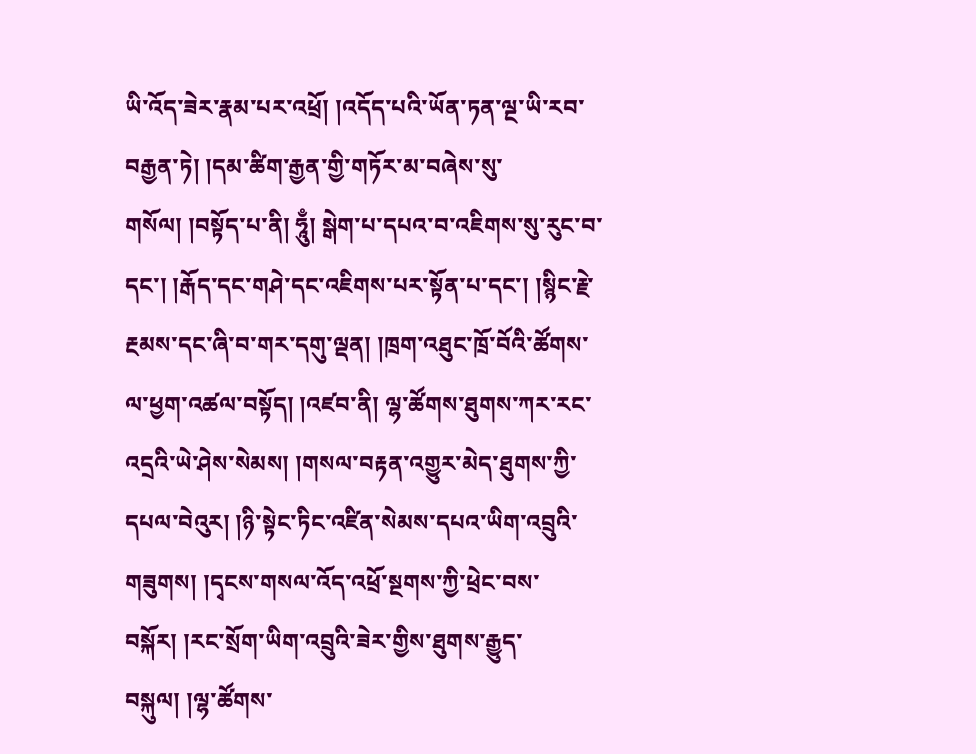ཡི་འོད་ཟེར་རྣམ་པར་འཕྲོ། །འདོད་པའི་ཡོན་ཏན་ལྔ་ཡི་རབ་བརྒྱན་ཏེ། །དམ་ཚིག་རྒྱན་གྱི་གཏོར་མ་བཞེས་སུ་གསོལ། །བསྟོད་པ་ནི། ཧཱུྃ། སྒེག་པ་དཔའ་བ་འཇིགས་སུ་རུང་བ་དང་། །རྒོད་དང་གཤེ་དང་འཇིགས་པར་སྟོན་པ་དང་། །སྙིང་རྗེ་རྔམས་དང་ཞི་བ་གར་དགུ་ལྡན། །ཁྲག་འཐུང་ཁྲོ་བོའི་ཚོགས་ལ་ཕྱག་འཚལ་བསྟོད། །འཛབ་ནི། ལྷ་ཚོགས་ཐུགས་ཀར་རང་འདྲའི་ཡེ་ཤེས་སེམས། །གསལ་བརྟན་འགྱུར་མེད་ཐུགས་ཀྱི་དཔལ་བེའུར། །ཉི་སྟེང་ཏིང་འཛིན་སེམས་དཔའ་ཡིག་འབྲུའི་གཟུགས། །དྭངས་གསལ་འོད་འཕྲོ་སྔགས་ཀྱི་ཕྲེང་བས་བསྐོར། །རང་སྲོག་ཡིག་འབྲུའི་ཟེར་གྱིས་ཐུགས་རྒྱུད་བསྐུལ། །ལྷ་ཚོགས་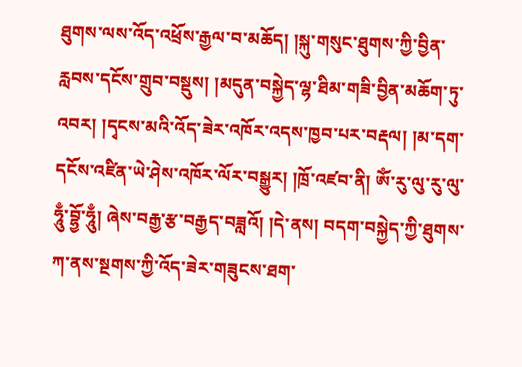ཐུགས་ལས་འོད་འཕྲོས་རྒྱལ་བ་མཆོད། །སྐུ་གསུང་ཐུགས་ཀྱི་བྱིན་རླབས་དངོས་གྲུབ་བསྡུས། །མདུན་བསྐྱེད་ལྷ་ཐིམ་གཟི་བྱིན་མཆོག་ཏུ་འབར། །དྭངས་མའི་འོད་ཟེར་འཁོར་འདས་ཁྱབ་པར་བརྡལ། །མ་དག་དངོས་འཛིན་ཡེ་ཤེས་འཁོར་ལོར་བསྒྱུར། །ཁྲོ་འཛབ་ནི། ཨོཾ་རུ་ལུ་རུ་ལུ་ཧཱུྃ་བྷྱོ་ཧཱུྃ། ཞེས་བརྒྱ་རྩ་བརྒྱད་བཟླའོ། །དེ་ནས། བདག་བསྐྱེད་ཀྱི་ཐུགས་ཀ་ནས་སྔགས་ཀྱི་འོད་ཟེར་གཟུངས་ཐག་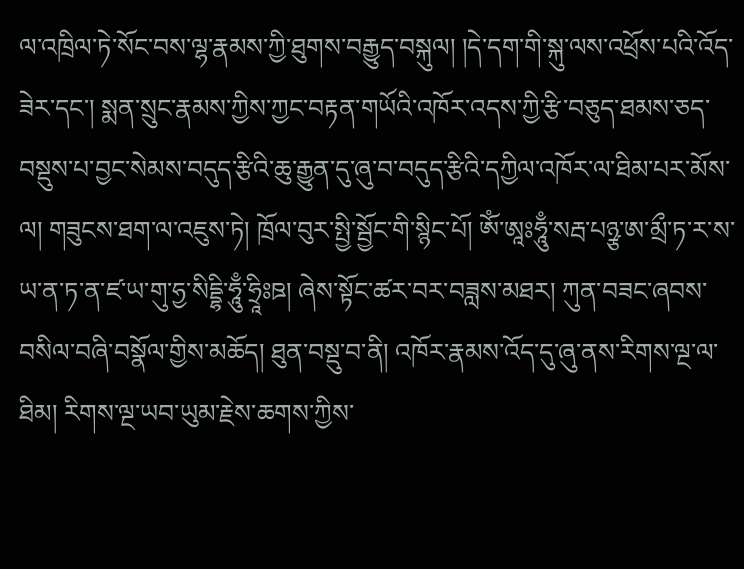ལ་འཁྲིལ་ཏེ་སོང་བས་ལྷ་རྣམས་ཀྱི་ཐུགས་བརྒྱུད་བསྐུལ། །དེ་དག་གི་སྐུ་ལས་འཕྲོས་པའི་འོད་ཟེར་དང་། སྨན་སྲུང་རྣམས་ཀྱིས་ཀྱང་བརྟན་གཡོའི་འཁོར་འདས་ཀྱི་རྩི་བཅུད་ཐམས་ཅད་བསྡུས་པ་བྱང་སེམས་བདུད་རྩིའི་ཆུ་རྒྱུན་དུ་ཞུ་བ་བདུད་རྩིའི་དཀྱིལ་འཁོར་ལ་ཐིམ་པར་མོས་ལ། གཟུངས་ཐག་ལ་འཇུས་ཏེ། ཁྲོལ་བུར་སྤྱི་སྦྱོང་གི་སྙིང་པོ། ཨོཾ་ཨཱཿཧཱུྃ་སརྦ་པཉྩ་ཨ་མྲྀ་ཏ་ར་ས་ཡ་ན་ཏ་ན་ཛ་ཡ་གུ་ཧྱ་སིདྡྷི་ཧཱུྃ་ཧྲཱིཿཋ། ཞེས་སྟོང་ཚར་བར་བཟླས་མཐར། ཀུན་བཟང་ཞབས་བསིལ་བཞི་བསྣོལ་གྱིས་མཆོད། ཐུན་བསྡུ་བ་ནི། འཁོར་རྣམས་འོད་དུ་ཞུ་ནས་རིགས་ལྔ་ལ་ཐིམ། རིགས་ལྔ་ཡབ་ཡུམ་རྗེས་ཆགས་ཀྱིས་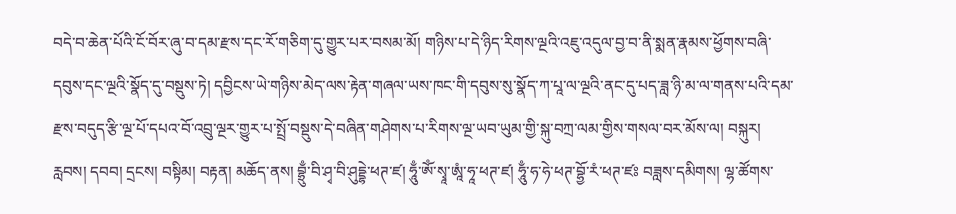བདེ་བ་ཆེན་པོའི་ངོ་བོར་ཞུ་བ་དམ་རྫས་དང་རོ་གཅིག་དུ་གྱུར་པར་བསམ་མོ། གཉིས་པ་དེ་ཉིད་རིགས་ལྔའི་འཇུ་འདུལ་བྱ་བ་ནི་སྨན་རྣམས་ཕྱོགས་བཞི་དབུས་དང་ལྔའི་སྣོད་དུ་བསྡུས་ཏེ། དབྱིངས་ཡེ་གཉིས་མེད་ལས་རྟེན་གཞལ་ཡས་ཁང་གི་དབུས་སུ་སྣོད་ཀ་པཱ་ལ་ལྔའི་ནང་དུ་པད་ཟླ་ཉི་མ་ལ་གནས་པའི་དམ་རྫས་བདུད་རྩི་ལྔ་པོ་དཔའ་བོ་འབྲུ་ལྔར་གྱུར་པ་སྤྲོ་བསྡུས་དེ་བཞིན་གཤེགས་པ་རིགས་ལྔ་ཡབ་ཡུམ་གྱི་སྐུ་བཀྲ་ལམ་གྱིས་གསལ་བར་མོས་ལ། བསྐུར། རླབས། དབབ། དྲངས། བསྟིམ། བརྟན། མཆོད་ནས། བྷྲུྃ་བི་ཤྭ་བི་ཤུདྡྷེ་ཕཊ་ཛ། ཧཱུྃ་ཨོཾ་སྭཱ་ཨཱཾ་ཧཱ་ཕཊ་ཛ། ཧཱུྃ་ཧ་ཧེ་ཕཊ་བྷྱོ་རཾ་ཕཊ་ཛཿ བཟླས་དམིགས། ལྷ་ཚོགས་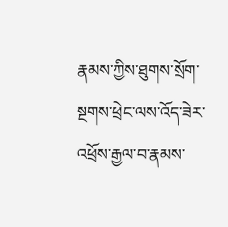རྣམས་ཀྱིས་ཐུགས་སྲོག་སྔགས་ཕྲེང་ལས་འོད་ཟེར་འཕྲོས་རྒྱལ་བ་རྣམས་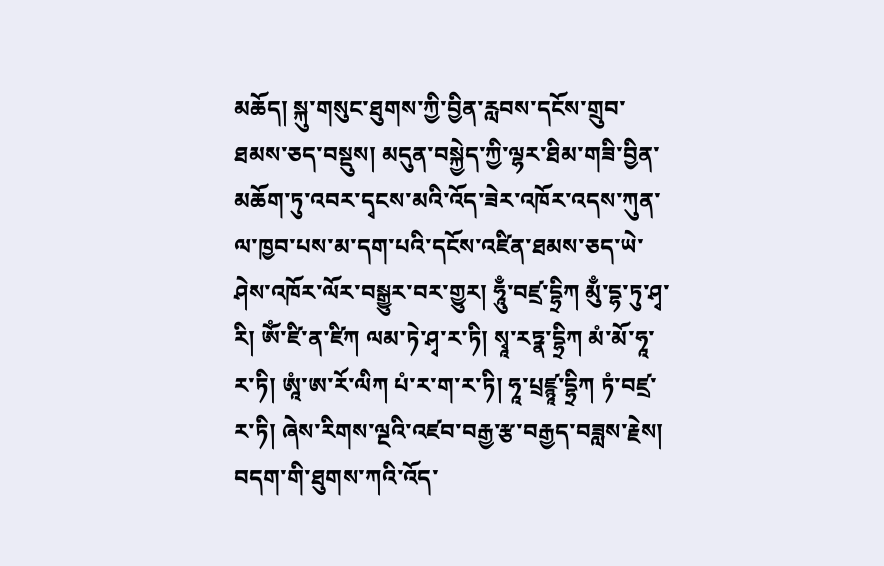མཆོད། སྐུ་གསུང་ཐུགས་ཀྱི་བྱིན་རླབས་དངོས་གྲུབ་ཐམས་ཅད་བསྡུས། མདུན་བསྐྱེད་ཀྱི་ལྷར་ཐིམ་གཟི་བྱིན་མཆོག་ཏུ་འབར་དྭངས་མའི་འོད་ཟེར་འཁོར་འདས་ཀུན་ལ་ཁྱབ་པས་མ་དག་པའི་དངོས་འཛིན་ཐམས་ཅད་ཡེ་ཤེས་འཁོར་ལོར་བསྒྱུར་བར་གྱུར། ཧཱུྃ་བཛྲ་དྷྲིཀ མུྃ་དྷ་ཏུ་ཤྭ་རི། ཨོཾ་ཛི་ན་ཛིཀ ལམ་ཏེ་ཤྭ་ར་ཏི། སྭཱ་རཏྣ་དྷྲིཀ མཾ་མོ་ཧཱ་ར་ཏི། ཨཱཾ་ཨ་རོ་ལིཀ པཾ་ར་ག་ར་ཏི། ཧཱ་པྲཛྙཱ་དྷྲིཀ ཏཾ་བཛྲ་ར་ཏི། ཞེས་རིགས་ལྔའི་འཛབ་བརྒྱ་རྩ་བརྒྱད་བཟླས་རྗེས། བདག་གི་ཐུགས་ཀའི་འོད་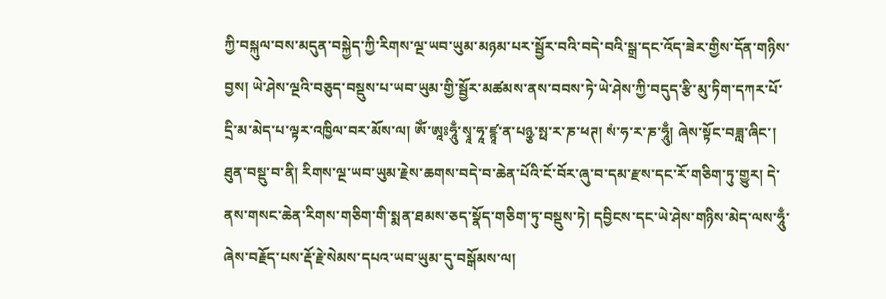ཀྱི་བསྐུལ་བས་མདུན་བསྐྱེད་ཀྱི་རིགས་ལྔ་ཡབ་ཡུམ་མཉམ་པར་སྦྱོར་བའི་བདེ་བའི་སྒྲ་དང་འོད་ཟེར་གྱིས་དོན་གཉིས་བྱས། ཡེ་ཤེས་ལྔའི་བཅུད་བསྡུས་པ་ཡབ་ཡུམ་གྱི་སྦྱོར་མཚམས་ནས་བབས་ཏེ་ཡེ་ཤེས་ཀྱི་བདུད་རྩི་མུ་ཏིག་དཀར་པོ་དྲི་མ་མེད་པ་ལྟར་འཁྱིལ་བར་མོས་ལ། ཨོཾ་ཨཱཿཧཱུྃ་སྭཱ་ཧཱ་ཛྙཱ་ན་པཉྩ་སྥ་ར་ཎ་ཕཊ། སཾ་ཧ་ར་ཎ་ཧཱུྃ། ཞེས་སྟོང་བཟླ་ཞིང་། ཐུན་བསྡུ་བ་ནི། རིགས་ལྔ་ཡབ་ཡུམ་རྗེས་ཆགས་བདེ་བ་ཆེན་པོའི་ངོ་བོར་ཞུ་བ་དམ་རྫས་དང་རོ་གཅིག་ཏུ་གྱུར། དེ་ནས་གསང་ཆེན་རིགས་གཅིག་གི་སྨན་ཐམས་ཅད་སྣོད་གཅིག་ཏུ་བསྡུས་ཏེ། དབྱིངས་དང་ཡེ་ཤེས་གཉིས་མེད་ལས་ཧཱུྃ་ཞེས་བརྗོད་པས་རྡོ་རྗེ་སེམས་དཔའ་ཡབ་ཡུམ་དུ་བསྒོམས་ལ།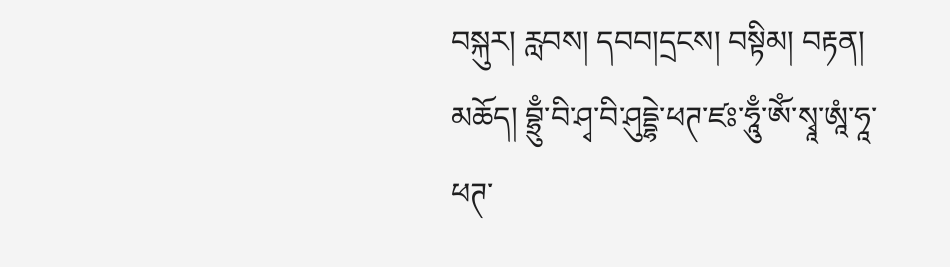བསྐུར། རླབས། དབབ།དྲངས། བསྟིམ། བརྟན། མཆོད། བྷྲུྃ་བི་ཤྭ་བི་ཤུདྡྷེ་ཕཊ་ཛཿ་ཧཱུྃ་ཨོཾ་སྭཱ་ཨཱཾ་ཧཱ་ཕཊ་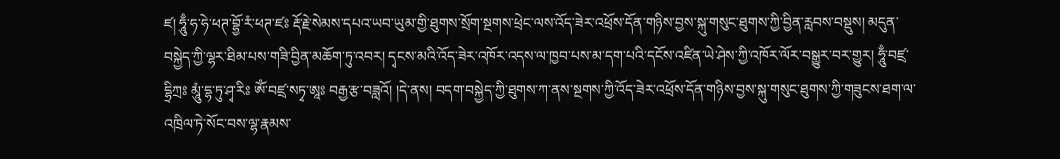ཛ། ཧཱུྃ་ཧ་ཧེ་ཕཊ་བྷྱོ་རཾ་ཕཊ་ཛཿ རྡོ་རྗེ་སེམས་དཔའ་ཡབ་ཡུམ་གྱི་ཐུགས་སྲོག་སྔགས་ཕྲེང་ལས་འོད་ཟེར་འཕྲོས་དོན་གཉིས་བྱས་སྐུ་གསུང་ཐུགས་ཀྱི་བྱིན་རླབས་བསྡུས། མདུན་བསྐྱེད་ཀྱི་ལྷར་ཐིམ་པས་གཟི་བྱིན་མཆོག་ཏུ་འབར། དྭངས་མའི་འོད་ཟེར་འཁོར་འདས་ལ་ཁྱབ་པས་མ་དག་པའི་དངོས་འཛིན་ཡེ་ཤེས་ཀྱི་འཁོར་ལོར་བསྒྱུར་བར་གྱུར། ཧཱུྃ་བཛྲ་དྷྲིཀྲཿ མཱུཾ་དྷ་ཏུ་ཤྭ་རིཿ ཨོཾ་བཛྲ་སཏྭ་ཨཱཿ བརྒྱ་རྩ་བཟླའོ། །དེ་ནས། བདག་བསྐྱེད་ཀྱི་ཐུགས་ཀ་ནས་སྔགས་ཀྱི་འོད་ཟེར་འཕྲོས་དོན་གཉིས་བྱས་སྐུ་གསུང་ཐུགས་ཀྱི་གཟུངས་ཐག་ལ་འཁྲིལ་ཏེ་སོང་བས་ལྷ་རྣམས་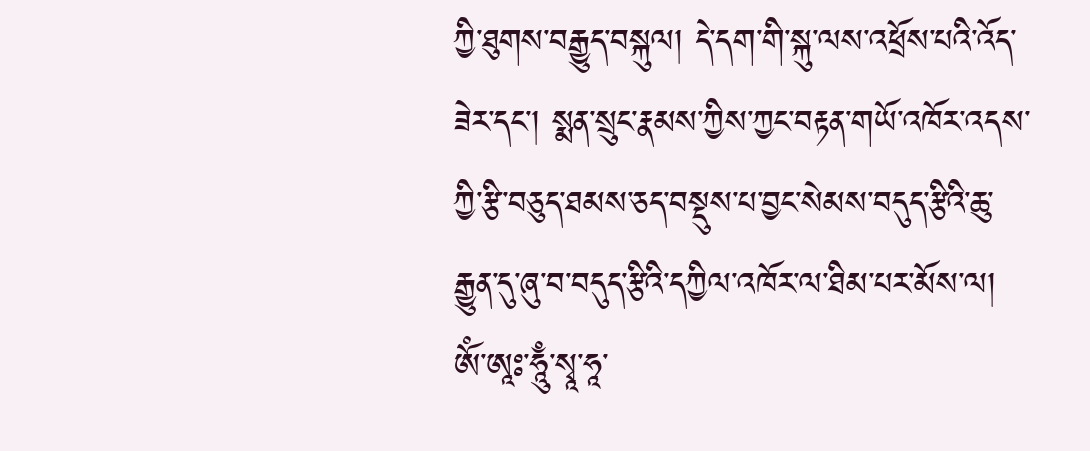ཀྱི་ཐུགས་བརྒྱུད་བསྐུལ། དེ་དག་གི་སྐུ་ལས་འཕྲོས་པའི་འོད་ཟེར་དང་། སྨན་སྲུང་རྣམས་ཀྱིས་ཀྱང་བརྟན་གཡོ་འཁོར་འདས་ཀྱི་རྩི་བཅུད་ཐམས་ཅད་བསྡུས་པ་བྱང་སེམས་བདུད་རྩིའི་ཆུ་རྒྱུན་དུ་ཞུ་བ་བདུད་རྩིའི་དཀྱིལ་འཁོར་ལ་ཐིམ་པར་མོས་ལ། ཨོཾ་ཨཱཿ་ཧཱུྃ་སྭཱ་ཧཱ་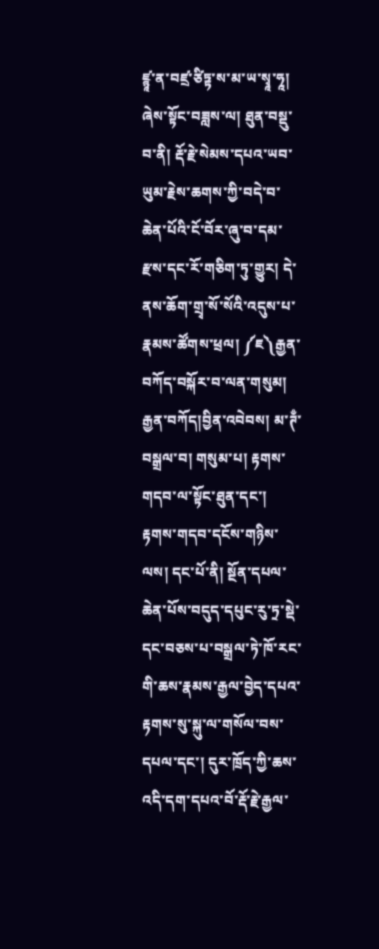ཛྙཱ་ན་བཛྲ་ཙིཏྟ་ས་མ་ཡ་སྭཱ་ཧཱ། ཞེས་སྟོང་བཟླས་ལ། ཐུན་བསྡུ་བ་ནི། རྡོ་རྗེ་སེམས་དཔའ་ཡབ་ཡུམ་རྗེས་ཆགས་ཀྱི་བདེ་བ་ཆེན་པོའི་ངོ་བོར་ཞུ་བ་དམ་རྫས་དང་རོ་གཅིག་ཏུ་གྱུར། དེ་ནས་ཆོག་གྲྭ་སོ་སོའི་འདུས་པ་རྣམས་ཚོགས་ཕྲལ། ༼ཇ༽རྒྱན་བཀོད་བསྐོར་བ་ལན་གསུམ། རྒྱན་བཀོད།བྱིན་འབེབས། མ་ཊྃ་བསྒྲལ་བ། གསུམ་པ། རྟགས་གདབ་ལ་སྟོང་ཐུན་དང་། རྟགས་གདབ་དངོས་གཉིས་ལས། དང་པོ་ནི། སྔོན་དཔལ་ཆེན་པོས་བདུད་དཔུང་རུ་ཏྲ་སྡེ་དང་བཅས་པ་བསྒྲལ་ཏེ་ཁོ་རང་གི་ཆས་རྣམས་རྒྱལ་བྱེད་དཔའ་རྟགས་སུ་སྐུ་ལ་གསོལ་བས་དཔལ་དང་། དུར་ཁྲོད་ཀྱི་ཆས་འདི་དག་དཔའ་བོ་རྡོ་རྗེ་རྒྱལ་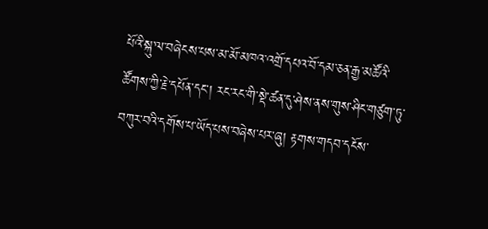པོའི་སྐུ་ལ་བཞེངས་པས་མ་མོ་མཁའ་འགྲོ་དཔའ་བོ་དམ་ཅན་རྒྱ་མཚོའི་ཚོགས་ཀྱི་རྗེ་དཔོན་དང་། རང་རང་གི་སྡེ་ཚན་དུ་ཤེས་ནས་གུས་ཤིང་གཙུག་ཏུ་བཀུར་བའི་དགོས་པ་ཡོད་པས་བཞེས་པར་ཞུ། རྟགས་གདབ་དངོས་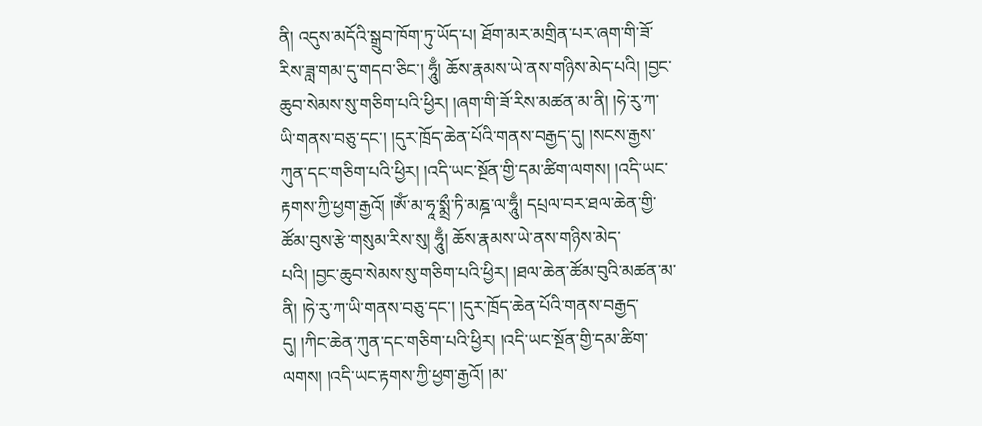ནི། འདུས་མདོའི་སྒྲུབ་ཁོག་ཏུ་ཡོད་པ། ཐོག་མར་མགྲིན་པར་ཞག་གི་ཟོ་རིས་ཟླ་གམ་དུ་གདབ་ཅིང་། ཧཱུྃ། ཆོས་རྣམས་ཡེ་ནས་གཉིས་མེད་པའི། །བྱང་ཆུབ་སེམས་སུ་གཅིག་པའི་ཕྱིར། །ཞག་གི་ཟོ་རིས་མཚན་མ་ནི། །ཧེ་རུ་ཀ་ཡི་གནས་བཅུ་དང་། །དུར་ཁྲོད་ཆེན་པོའི་གནས་བརྒྱད་དུ། །སངས་རྒྱས་ཀུན་དང་གཅིག་པའི་ཕྱིར། །འདི་ཡང་སྔོན་གྱི་དམ་ཚིག་ལགས། །འདི་ཡང་རྟགས་ཀྱི་ཕྱག་རྒྱའོ། །ཨོཾ་མ་ཧཱ་སྨྲྀ་ཏི་མཎྜ་ལ་ཧཱུྃ། དཔྲལ་བར་ཐལ་ཆེན་གྱི་ཚོམ་བུས་རྩེ་གསུམ་རིས་སུ། ཧཱུྃ། ཆོས་རྣམས་ཡེ་ནས་གཉིས་མེད་པའི། །བྱང་ཆུབ་སེམས་སུ་གཅིག་པའི་ཕྱིར། །ཐལ་ཆེན་ཚོམ་བུའི་མཚན་མ་ནི། །ཧེ་རུ་ཀ་ཡི་གནས་བཅུ་དང་། །དུར་ཁྲོད་ཆེན་པོའི་གནས་བརྒྱད་དུ། །ཀིང་ཆེན་ཀུན་དང་གཅིག་པའི་ཕྱིར། །འདི་ཡང་སྔོན་གྱི་དམ་ཚིག་ལགས། །འདི་ཡང་རྟགས་ཀྱི་ཕྱག་རྒྱའོ། །མ་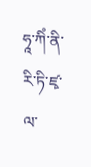ཧཱ་ཀིཾ་ནི་རི་ཏི་ཛྭ་ལ་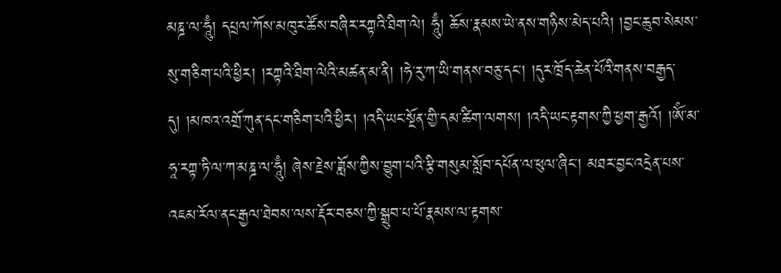མཎྜ་ལ་ཧཱུྃ། དཔྲལ་ཀོས་མཁུར་ཚོས་བཞིར་རཀྟའི་ཐིག་ལེ། ཧཱུྃ། ཆོས་རྣམས་ཡེ་ནས་གཉིས་མེད་པའི། །བྱང་ཆུབ་སེམས་སུ་གཅིག་པའི་ཕྱིར། །རཀྟའི་ཐིག་ལེའི་མཚན་མ་ནི། །ཧེ་རུ་ཀ་ཡི་གནས་བཅུ་དང་། །དུར་ཁྲོད་ཆེན་པོའི་གནས་བརྒྱད་དུ། །མཁའ་འགྲོ་ཀུན་དང་གཅིག་པའི་ཕྱིར། །འདི་ཡང་སྔོན་གྱི་དམ་ཚིག་ལགས། །འདི་ཡང་རྟགས་ཀྱི་ཕྱག་རྒྱའོ། །ཨོཾ་མ་ཧཱ་རཀྟ་ཏི་ལ་ཀ་མཎྜ་ལ་ཧཱུྃ། ཞེས་རྗེས་ཟློས་ཀྱིས་བྱུག་པའི་རྩི་གསུམ་སློབ་དཔོན་ལ་ཕུལ་ཞིང་། མཐར་བྱང་འདྲེན་པས་འཇམ་རོལ་ནང་རྒྱལ་ཐེབས་ལས་རྡོར་བཅས་ཀྱི་སྒྲུབ་པ་པོ་རྣམས་ལ་རྟགས་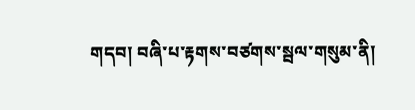གདབ། བཞི་པ་རྟགས་བཙགས་སྦལ་གསུམ་ནི།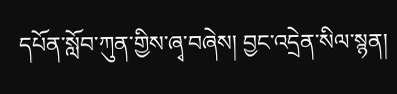དཔོན་སློབ་ཀུན་གྱིས་ཞྭ་བཞེས། བྱང་འདྲེན་སིལ་སྙན།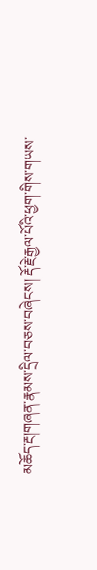མཆོད་རྔ།གཞན་རྣམས་དྲིལ་བཅས་བཞེངས། རྡོ་རྗེ་རྒྱལ་པོའི་ཕྱག་གིས་གཡས་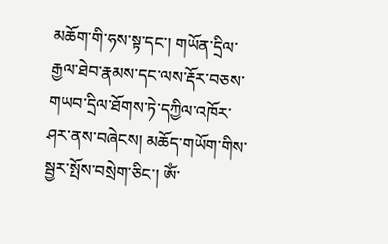མཆོག་གི་ཧས་སྟ་དང་། གཡོན་དྲིལ་རྒྱལ་ཐེབ་རྣམས་དང་ལས་རྡོར་བཅས་གཡབ་དྲིལ་ཐོགས་ཏེ་དཀྱིལ་འཁོར་ཤར་ནས་བཞེངས། མཆོད་གཡོག་གིས་སྦྱར་སྤོས་བསྲེག་ཅིང་། ཨོཾ་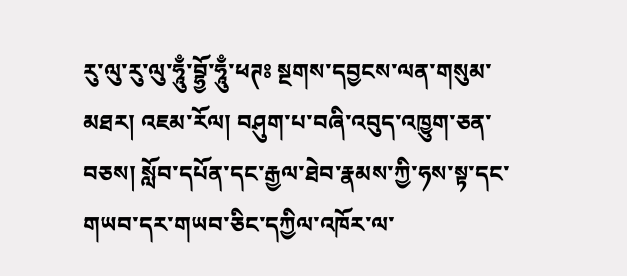རུ་ལུ་རུ་ལུ་ཧཱུྃ་བྷྱོ་ཧཱུྃ་ཕཊཿ སྔགས་དབྱངས་ལན་གསུམ་མཐར། འཇམ་རོལ། བཤུག་པ་བཞི་འབུད་འཁྱུག་ཅན་བཅས། སློབ་དཔོན་དང་རྒྱལ་ཐེབ་རྣམས་ཀྱི་ཧས་སྟ་དང་གཡབ་དར་གཡབ་ཅིང་དཀྱིལ་འཁོར་ལ་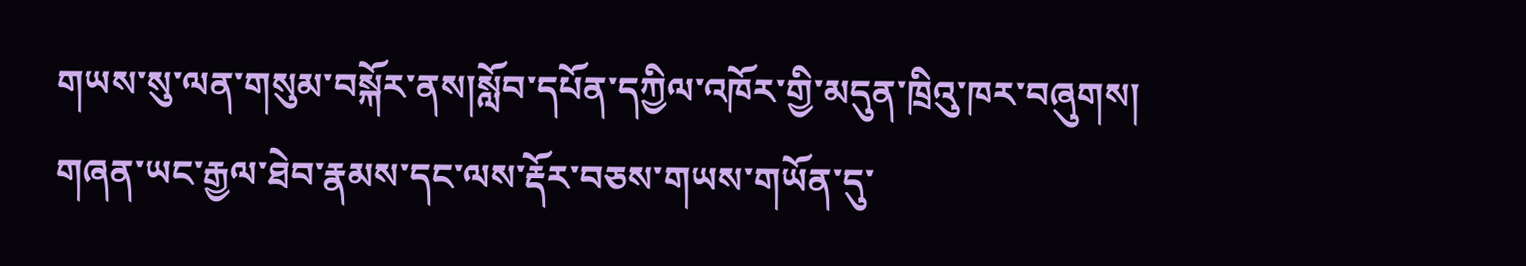གཡས་སུ་ལན་གསུམ་བསྐོར་ནས།སློབ་དཔོན་དཀྱིལ་འཁོར་གྱི་མདུན་ཁྲིའུ་ཁར་བཞུགས། གཞན་ཡང་རྒྱལ་ཐེབ་རྣམས་དང་ལས་རྡོར་བཅས་གཡས་གཡོན་དུ་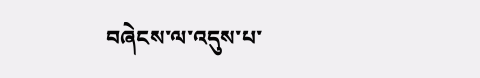བཞེངས་ལ་འདུས་པ་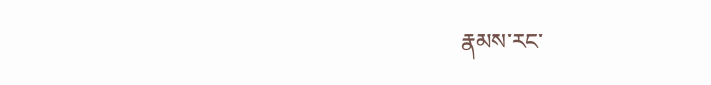རྣམས་རང་